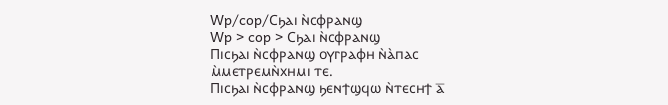Wp/cop/Ⲥϧⲁⲓ ⲛ̀ⲥⲫⲣⲁⲛϣ
Wp > cop > Ⲥϧⲁⲓ ⲛ̀ⲥⲫⲣⲁⲛϣ
Ⲡⲓⲥϧⲁⲓ ⲛ̀ⲥⲫⲣⲁⲛϣ ⲟⲩⲅⲣⲁⲫⲏ ⲛ̀ⲁ̀ⲡⲁⲥ ⲙ̀ⲙⲉⲧⲣⲉⲙⲛ̀ⲭⲏⲙⲓ ⲧⲉ.
Ⲡⲓⲥϧⲁⲓ ⲛ̀ⲥⲫⲣⲁⲛϣ ϧⲉⲛϯϣϥⲱ ⲛ̀ⲧⲉⲥⲏϯ ⲁ̅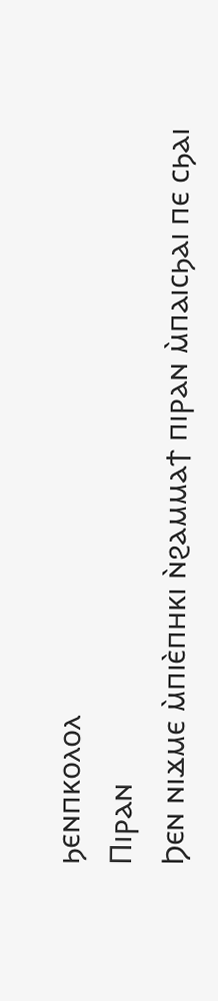ϧⲉⲛⲡⲕⲟⲗⲟⲗ
Ⲡⲓⲣⲁⲛ
Ϧⲉⲛ ⲛⲓϫⲙⲉ ⲙ̀ⲡⲓⲉ̀ⲡⲏⲕⲓ ⲛ̀ϩⲁⲙⲙⲁϯ ⲡⲓⲣⲁⲛ ⲙ̀ⲡⲁⲓⲥϧⲁⲓ ⲡⲉ ⲥϧⲁⲓ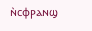ⲛ̀ⲥⲫⲣⲁⲛϣ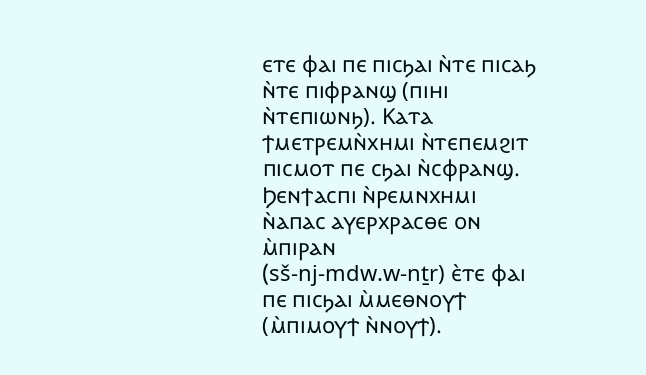ⲉⲧⲉ ⲫⲁⲓ ⲡⲉ ⲡⲓⲥϧⲁⲓ ⲛ̀ⲧⲉ ⲡⲓⲥⲁϧ ⲛ̀ⲧⲉ ⲡⲓⲫⲣⲁⲛϣ (ⲡⲓⲏⲓ ⲛ̀ⲧⲉⲡⲓⲱⲛϧ). Ⲕⲁⲧⲁ ϯⲙⲉⲧⲣⲉⲙⲛ̀ⲭⲏⲙⲓ ⲛ̀ⲧⲉⲡⲉⲙϩⲓⲧ ⲡⲓⲥⲙⲟⲧ ⲡⲉ ⲥϧⲁⲓ ⲛ̀ⲥⲫⲣⲁⲛϣ. Ϧⲉⲛϯⲁⲥⲡⲓ ⲛ̀ⲣⲉⲙⲛⲭⲏⲙⲓ ⲛ̀ⲁⲡⲁⲥ ⲁⲩⲉⲣⲭⲣⲁⲥⲑⲉ ⲟⲛ ⲙ̀ⲡⲓⲣⲁⲛ
(sš-nj-mdw.w-nṯr) ⲉ̀ⲧⲉ ⲫⲁⲓ ⲡⲉ ⲡⲓⲥϧⲁⲓ ⲙ̀ⲙⲉⲑⲛⲟⲩϯ (ⲙ̀ⲡⲓⲙⲟⲩϯ ⲛ̀ⲛⲟⲩϯ).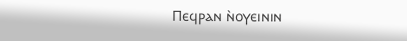Ⲡⲉϥⲣⲁⲛ ⲛ̀ⲟⲩⲉⲓⲛⲓⲛ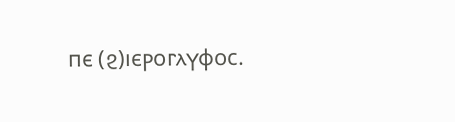ⲡⲉ (ϩ)ⲓⲉⲣⲟⲅⲗⲩⲫⲟⲥ.